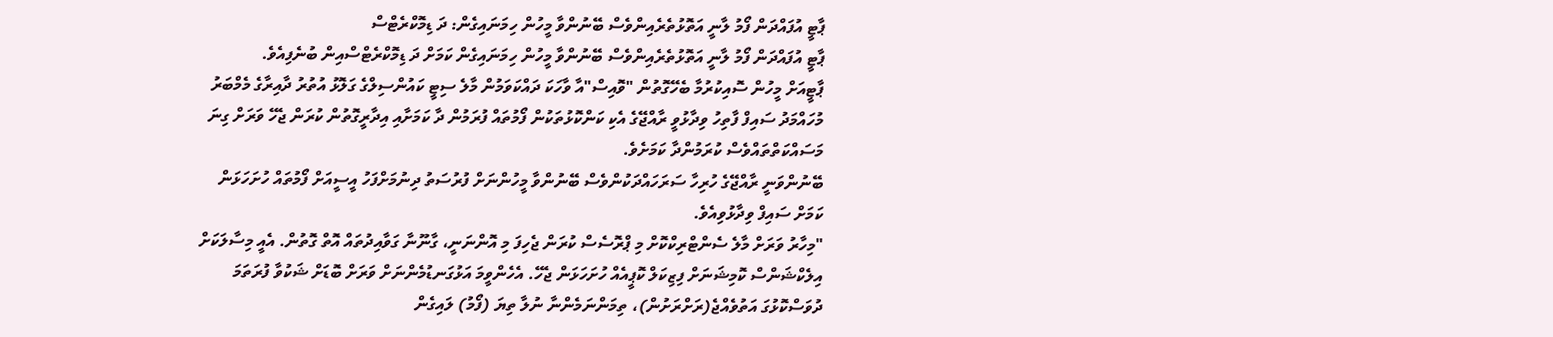ޕާޓީ އުފައްދަން ފޯމު ލާނީ އަތޮޅުތެރެއިންވެސް ބޭނުންވާ މީހުން ހިމަނައިގެން: ދަ ޑިމޮކްރެޓްސް
ޕާޓީ އުފައްދަން ފޯމު ލާނީ އަތޮޅުތެރެއިންވެސް ބޭނުންވާ މީހުން ހިމަނައިގެން ކަމަށް ދަ ޑިމޮކްރެޓްސްއިން ބުނެފިއެވެ.
ޕާޓީއަށް މީހުން ސޮއިކުރުމާ ބެހޭގޮތުން "ވޮއިސް"އާ ވާހަކަ ދައްކަވަމުން މާލެ ސިޓީ ކައުންސިލްގެ ގަލޮޅު އުތުރު ދާއިރާގެ މެމްބަރު މުހައްމަދު ސައިފް ފާތިހު ވިދާޅުވީ ރާއްޖޭގެ އެކި ކަންކޮޅުތަކުން ފޯމުތައް ފުރަމުން ދާ ކަމަށާއި އިދާރީގޮތުން ކުރަން ޖެހޭ ވަރަށް ގިނަ މަސައްކަތްތައްވެސް ކުރަމުންދާ ކަމަށެވެ.
ބޭނުންވަނީ ރާއްޖޭގެ ހުރިހާ ސަރަހައްދަކުންވެސް ބޭނުންވާ މީހުންނަށް ފުރުސަތު ދިނުމަށްފަހު އީސީއަށް ފޯމުތައް ހުށަހަޅަން ކަމަށް ސައިފް ވިދާޅުވިއެވެ.
"މިހާރު ވަރަށް މާލެ ސެންޓްރިކްކޮށް މި ޕްރޮސެސް ކުރަން ޖެހިފަ މި އޮންނަނީ، ގާނޫނާ ގަވާއިދުތައް އޮތް ގޮތުން. އެއީ މިސާލަކަށް އިލެކްޝަންސް ކޮމިޝަނަށް ފިޒިކަލް ކޮޕީއެއް ހުށަހަޅަން ޖެހޭ. އެހެންވީމަ އަޅުގަނޑުމެންނަށް ވަރަށް ބޮޑަށް ޝަކުވާ ފުރަތަމަ ދުވަސްކޮޅުގަ އަތުވެއްޖެ(ރަށްރަށުން)، ތިމަންނަމެންނާ ނުލާ ތިޔަ (ފޯމު) ލައިގެން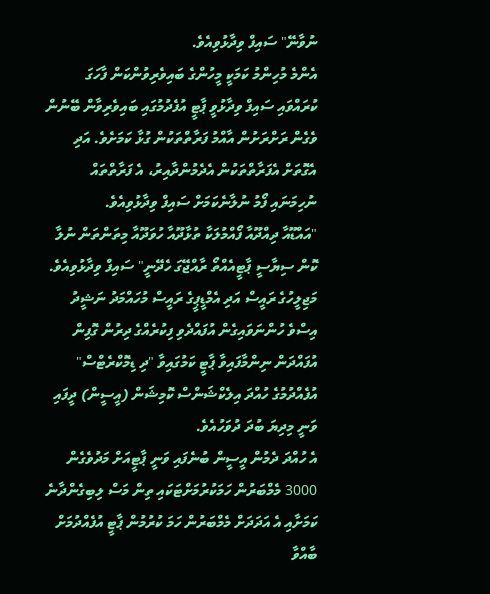ނުވާނޭ" ސައިފް ވިދާޅުވިއެވެ.
އެންމެ މުހިންމު ކަމަކީ މީހުންގެ ބައިވެރިވުންކަން ފާހަގަ ކުރައްވައި ސައިފް ވިދާޅުވީ ޕާޓީ އުފެދުމުގައި ބައިވެރިވާން ބޭނުން ވެގެން ރަށްރަށުން އާއްމު ފަރާތްތަކުން ގުޅާ ކަމަށެވެ. އަދި އެގޮތަށް އެފަރާތްތަކުން އެދެމުންދާއިރު، އެ ފަރާތްތައް ނުހިމަނައި ފޯމު ނުލާނެކަމަށް ސައިފް ވިދާޅުވިއެވެ.
"އައްޑޫއާ ދިއްދޫއާ ފޯއްމުލަކާ ތުޅާދޫއާ ހުވަދޫއާ މިތަންތަން ނުލާ ކޮން ސިޔާސީ ޕާޓީއެއްތޯ ރާއްޖޭގަ ހެދޭނީ" ސައިފް ވިދާޅުވިއެވެ.
މަޖިލީހުގެ ރައީސް އަދި އެމްޑީޕީގެ ރައީސް މުހައްމަދު ނަޝީދު އިސްވެ ހުންނަވައިގެން އުފައްދެވި ފިކުރެއްގެ ދިރުން ގޮފިން އުފައްދަން ނިންމާފައިވާ ޕާޓީ ކަމުގައިވާ "ދި ޑިމޮކްރެޓްސް" އުފެއްދުމުގެ ހުއްދަ އިލެކްޝަންސް ކޮމިޝަން (އީސީން) ދީފައި ވަނީ މިދިޔަ ބުދަ ދުވަހުއެވެ.
އެ ހުއްދަ ދެމުން އީސީން ބުނެފައި ވަނީ ޕާޓީއަށް މަދުވެގެން 3000 މެމްބަރުން ހަމަކުރުމަށްޓަކައި ތިން މަސް ލިބިގެންދާނެ ކަމަށާއި އެ އަދަދަށް މެމްބަރުން ހަމަ ކުރުމުން ޕާޓީ އުފެއްދުމަށް ބާއްވާ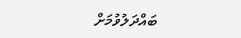ބައްދަލުވުމަށް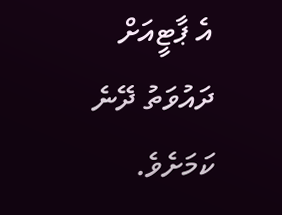އެ ޕާޓީއަށް ދައުވަތު ދޭނެ ކަމަށެވެ.